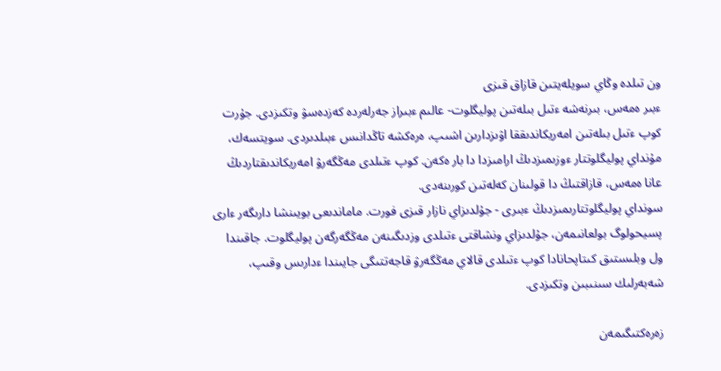ون تىلدە وڭاي سويلەيتىن قازاق قىزى
ءبىر ەمەس، بىرنەشە ءتىل بىلەتىن پوليگلوت- عالىم ءبىراز جەرلەردە كەزدەسۋ وتكىزدى. جۇرت كوپ ءتىل بىلەتىن امەريكاندىققا اۋىزدارىن اشىپ، ەرەكشە تاڭدانىس ءبىلدىردى. سويتسەك، مۇنداي پوليگلوتتار ءوزىمىزدىڭ ارامىزدا دا بار ەكەن. كوپ ءتىلدى مەڭگەرۋ امەريكاندىقتاردىڭ عانا ەمەس، قازاقتىڭ دا قولىنان كەلەتىن كورىنەدى.
سونداي پوليگلوتتارىمىزدىڭ ءبىرى - جۇلدىزاي نازار قىزى فورت. ماماندىعى بويىنشا دارىگەر ءارى پسيحولوگ بولعانىمەن، جۇلدىزاي ونشاقتى ءتىلدى وزدىگىنەن مەڭگەرگەن پوليگلوت. جاقىندا ول وبلىستىق كىتاپحانادا كوپ ءتىلدى قالاي مەڭگەرۋ قاجەتتىگى جايىندا ءدارىس وقىپ، شەبەرلىك سىنىبىن وتكىزدى.

زەرەكتىگىمەن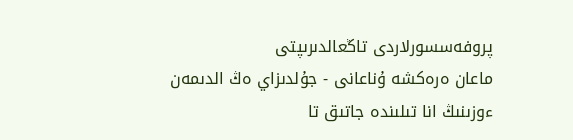پروفەسسورلاردى تاڭعالدىرىپتى
ماعان ەرەكشە ۇناعانى - جۇلدىزاي ەڭ الدىمەن ءوزىنىڭ انا تىلىندە جاتىق تا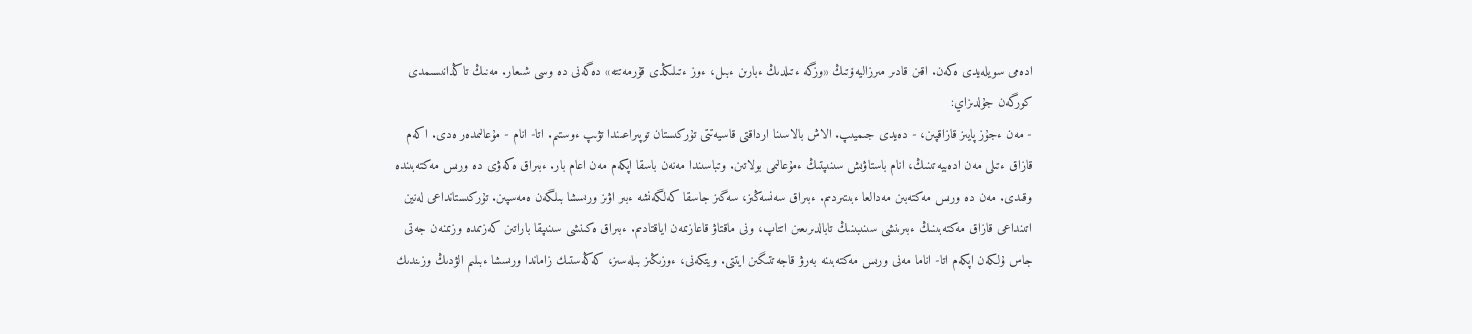ادەمى سويلەيدى ەكەن. اقىن قادىر مىرزاليەۆتىڭ «وزگە ءتىلدىڭ ءبارىن ءبىل، ءوز ءتىلىڭدى قۇرمەتتە» دەگەنى دە وسى شىعار. مەنىڭ تاڭدانىسىمدى كورگەن جۇلدىزاي:
- مەن ءجۇز پايىز قازاقپىن، - دەيدى جىميىپ. الاش بالاسىنا ارداقتى قاسيەتتى تۇركىستان توپىراعىندا تۋىپ ءوستىم. اتا- انام - مۇعالىمدەر ەدى. اكەم قازاق ءتىلى مەن ادەبيەتىنىڭ، انام باستاۋىش سىنىپتىڭ ءمۇعالىمى بولاتىن. وتباسىندا مەنەن باسقا اپكەم مەن اعام بار. ءبىراق ەكەۋى دە ورىس مەكتەبىندە وقىدى. مەن دە ورىس مەكتەبىن مەدالعا ءبىتىردىم. ءبىراق سەنسەڭىز، سەگىز جاسقا كەلگەنشە ءبىر اۋىز ورىسشا بىلگەن ەمەسپىن. تۇركىستانداعى لەنين اتىنداعى قازاق مەكتەبىنىڭ ءبىرىنشى سىنىبىنىڭ تابالدىرىعىن اتتاپ، ونى ماقتاۋ قاعازىمەن اياقتادىم. ءبىراق ەكىنشى سىنىپقا باراتىن كەزىمدە وزىمنەن جەتى جاس ۇلكەن اپكەم اتا- اناما مەنى ورىس مەكتەبىنە بەرۋ قاجەتتىگىن ايتتى. ويتكەنى، ءوزىڭىز بىلەسىز، كەڭەستىك زاماندا ورىسشا ءبىلىم الۋدىڭ وزىندىك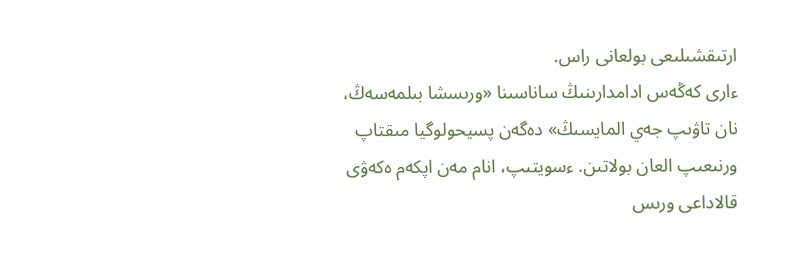ارتىقشىلىعى بولعانى راس.
ءارى كەڭەس ادامدارىنىڭ ساناسىنا «ورىسشا بىلمەسەڭ، نان تاۋىپ جەي المايسىڭ» دەگەن پسيحولوگيا مىقتاپ ورنىعىپ العان بولاتىن. ءسويتىپ، انام مەن اپكەم ەكەۋى قالاداعى ورىس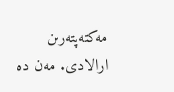مەكتەپتەرىن ارالادى. مەن دە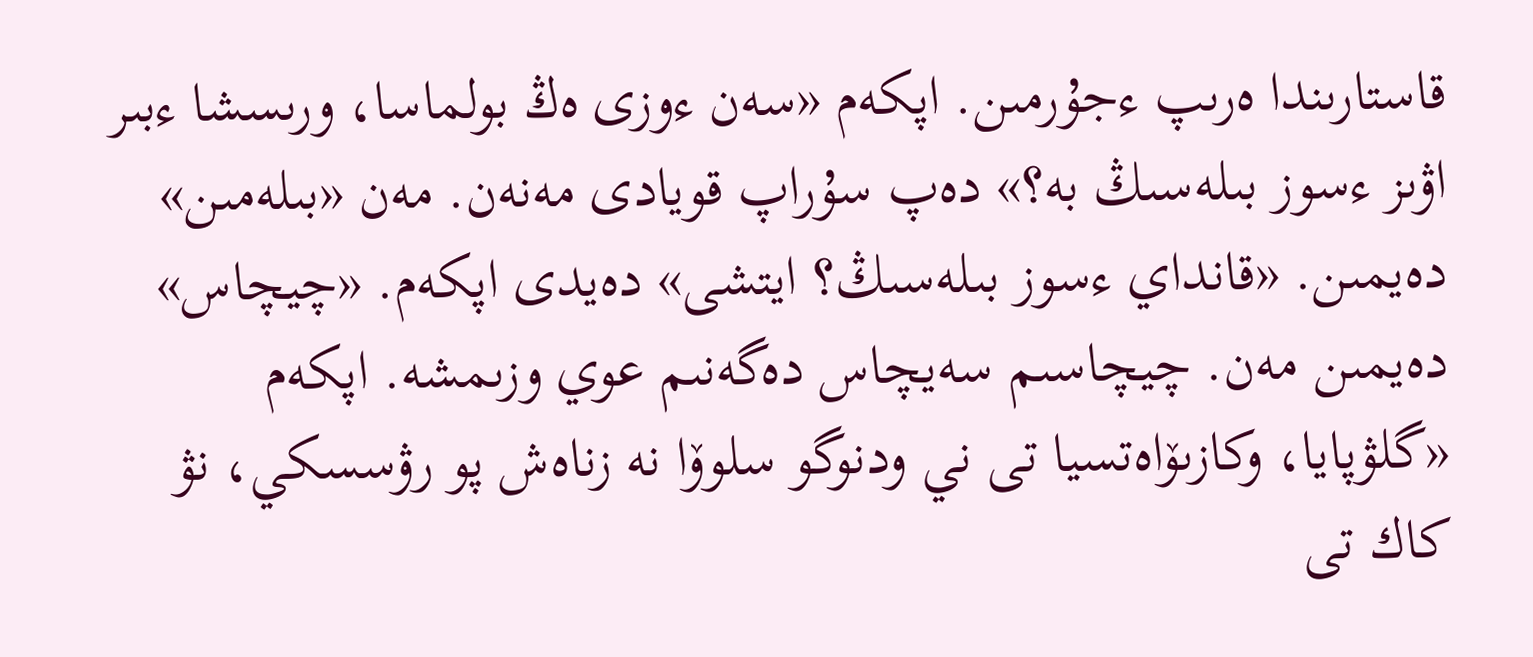قاستارىندا ەرىپ ءجۇرمىن. اپكەم «سەن ءوزى ەڭ بولماسا، ورىسشا ءبىر اۋىز ءسوز بىلەسىڭ بە؟» دەپ سۇراپ قويادى مەنەن. مەن «بىلەمىن» دەيمىن. «قانداي ءسوز بىلەسىڭ؟ ايتشى» دەيدى اپكەم. «چيچاس» دەيمىن مەن. چيچاسىم سەيچاس دەگەنىم عوي وزىمشە. اپكەم «گلۋپايا، وكازىۆاەتسيا تى ني ودنوگو سلوۆا نە زناەش پو رۋسسكي، نۋ كاك تى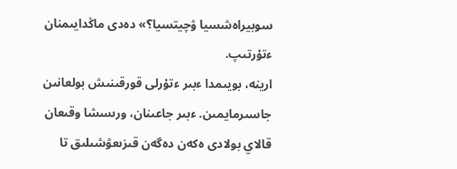سوبيراەشسيا ۋچيتسيا؟» دەدى ماڭدايىمنان ءتۇرتىپ.
ارينە، بويىمدا ءبىر ءتۇرلى قورقىنىش بولعانىن جاسىرمايمىن. ءبىر جاعىنان، ورىسشا وقىعان قالاي بولادى ەكەن دەگەن قىزىعۋشىلىق تا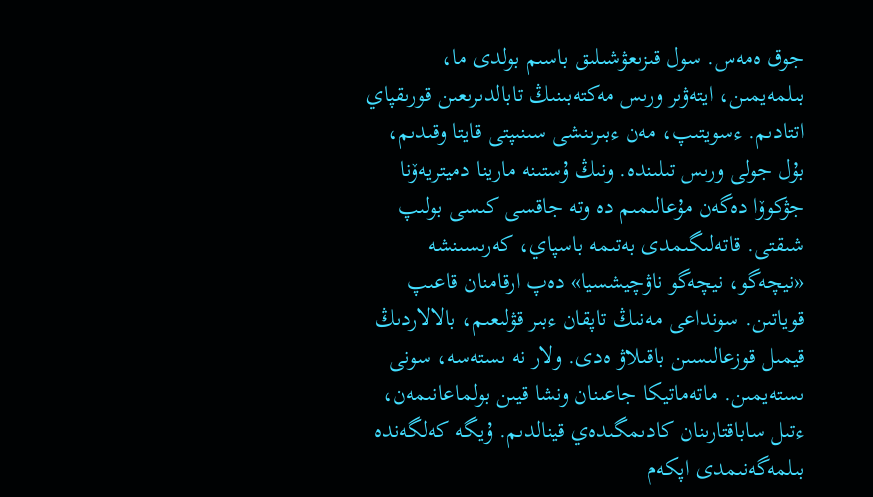جوق ەمەس. سول قىزىعۋشىلىق باسىم بولدى ما، بىلمەيمىن، ايتەۋىر ورىس مەكتەبىنىڭ تابالدىرىعىن قورىقپاي اتتادىم. ءسويتىپ، مەن ءبىرىنشى سىنىپتى قايتا وقىدىم، بۇل جولى ورىس تىلىندە. ونىڭ ۇستىنە مارينا دميتريەۆنا جۋكوۆا دەگەن مۇعالىمىم دە وتە جاقسى كىسى بولىپ شىقتى. قاتەلىگىمدى بەتىمە باسپاي، كەرىسىنشە «نيچەگو، نيچەگو ناۋچيشسيا» دەپ ارقامنان قاعىپ قوياتىن. سونداعى مەنىڭ تاپقان ءبىر قۋلىعىم، بالالاردىڭ قيمىل قوزعالىسىن باقىلاۋ ەدى. ولار نە ىستەسە، سونى ىستەيمىن. ماتەماتيكا جاعىنان ونشا قيىن بولماعانىمەن، ءتىل ساباقتارىنان كادىمگىدەي قينالدىم. ۇيگە كەلگەندە بىلمەگەنىمدى اپكەم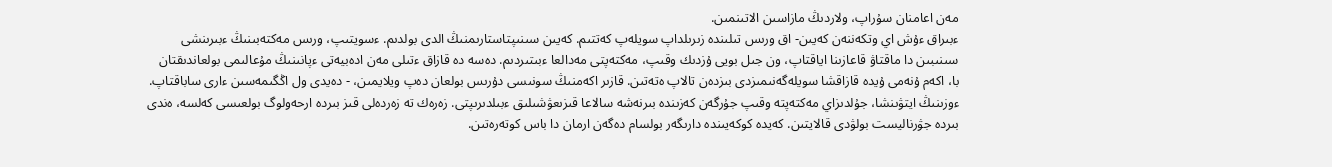مەن اعامنان سۇراپ، ولاردىڭ مازاسىن الاتىنمىن.
ءبىراق ءۇش اي وتكەننەن كەيىن- اق ورىس تىلىندە زىرىلداپ سويلەپ كەتتىم. كەيىن سىنىپتاستارىمنىڭ الدى بولدىم. ءسويتىپ، ورىس مەكتەبىنىڭ ءبىرىنشى سىنىبىن دا ماقتاۋ قاعازىنا اياقتاپ، ون جىل بويى ۇزدىك وقىپ، مەكتەپتى مەدالعا ءبىتىردىم. دەسە دە قازاق ءتىلى مەن ادەبيەتى ءپانىنىڭ مۇعالىمى بولعاندىقتان با، اكەم ۇنەمى ۇيدە قازاقشا سويلەگەنىمىزدى بىزدەن تالاپ ەتەتىن. قازىر اكەمنىڭ سونىسى دۇرىس بولعان دەپ ويلايمىن، - دەيدى ول اڭگىمەسىن ءارى ساباقتاپ.
ءوزىنىڭ ايتۋىنشا، جۇلدىزاي مەكتەپتە وقىپ جۇرگەن كەزىندە بىرنەشە سالاعا قىزىعۋشىلىق ءبىلدىرىپتى. زەرەك تە زەردەلى قىز بىردە ارحەولوگ بولعىسى كەلسە، ەندى بىردە جۋرناليست بولۋدى قالايتىن. كەيدە كوكەيىندە دارىگەر بولسام دەگەن ارمان دا باس كوتەرەتىن.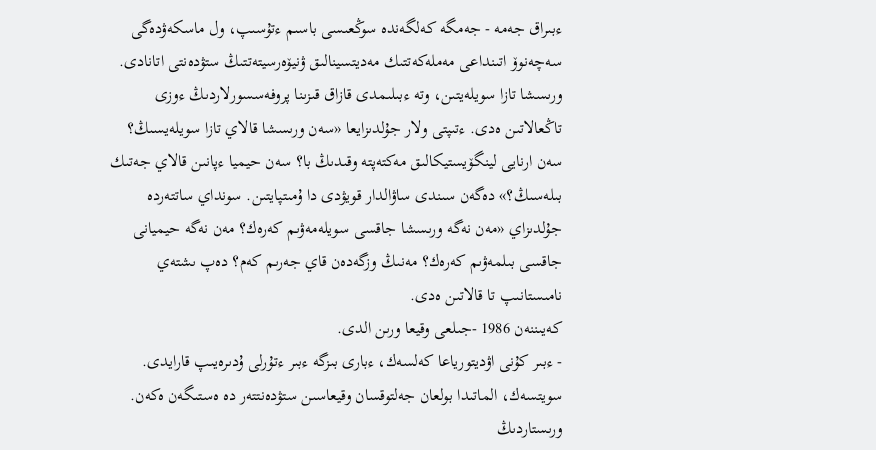ءبىراق جەمە - جەمگە كەلگەندە سوڭعىسى باسىم ءتۇسىپ، ول ماسكەۋدەگى سەچەنوۆ اتىنداعى مەملەكەتتىك مەديتسينالىق ۋنيۆەرسيتەتتىڭ ستۋدەنتى اتانادى. ورىسشا تازا سويلەيتىن، وتە ءبىلىمدى قازاق قىزىنا پروفەسسورلاردىڭ ءوزى تاڭعالاتىن ەدى. ءتىپتى ولار جۇلدىزايعا «سەن ورىسشا قالاي تازا سويلەيسىڭ؟ سەن ارنايى لينگۆيستيكالىق مەكتەپتە وقىدىڭ با؟ سەن حيميا ءپانىن قالاي جەتىك بىلەسىڭ؟» دەگەن سىندى ساۋالدار قويۋدى دا ۇمىتپايتىن. سونداي ساتتەردە جۇلدىزاي «مەن نەگە ورىسشا جاقسى سويلەمەۋىم كەرەك؟ مەن نەگە حيميانى جاقسى بىلمەۋىم كەرەك؟ مەنىڭ وزگەدەن قاي جەرىم كەم؟ دەپ ىشتەي نامىستانىپ تا قالاتىن ەدى.
كەيىننەن 1986 -جىلعى وقيعا ورىن الدى.
- ءبىر كۇنى اۋديتورياعا كەلسەك، ءبارى بىزگە ءبىر ءتۇرلى ۇدىرەيىپ قارايدى. سويتسەك، الماتىدا بولعان جەلتوقسان وقيعاسىن ستۋدەنتتەر دە ەستىگەن ەكەن. ورىستاردىڭ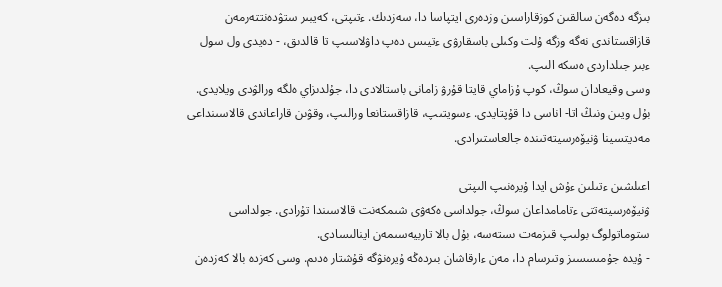بىزگە دەگەن سالقىن كوزقاراسىن وزدەرى ايتپاسا دا، سەزدىك. ءتىپتى، كەيبىر ستۋدەنتتەرمەن قازاقستاندى نەگە وزگە ۇلت وكىلى باسقارۋى ءتيىس دەپ داۋلاسىپ تا قالدىق، - دەيدى ول سول ءبىر جىلداردى ەسكە الىپ.
وسى وقيعادان سوڭ، كوپ ۇزاماي قايتا قۇرۋ زامانى باستالادى دا، جۇلدىزاي ەلگە ورالۋدى ويلايدى. بۇل ويىن ونىڭ اتا- اناسى دا قۇپتايدى. ءسويتىپ، قازاقستانعا ورالىپ، وقۋىن قاراعاندى قالاسىنداعى مەديتسينا ۋنيۆەرسيتەتىندە جالعاستىرادى.

اعىلشىن ءتىلىن ءۇش ايدا ۇيرەنىپ الىپتى
ۋنيۆەرسيتەتتى ءتامامداعان سوڭ، جولداسى ەكەۋى شىمكەنت قالاسىندا تۇرادى. جولداسى ستوماتولوگ بولىپ قىزمەت ىستەسە، بۇل بالا تاربيەسىمەن اينالىسادى.
- ۇيدە جۇمىسسىز وتىرسام دا، مەن ءارقاشان بىردەڭە ۇيرەنۋگە قۇشتار ەدىم. وسى كەزدە بالا كەزدەن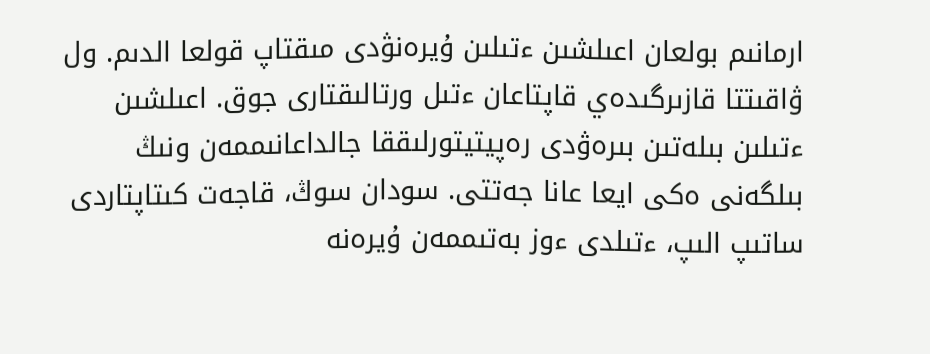ارمانىم بولعان اعىلشىن ءتىلىن ۇيرەنۋدى مىقتاپ قولعا الدىم. ول ۋاقىتتا قازىرگىدەي قاپتاعان ءتىل ورتالىقتارى جوق. اعىلشىن ءتىلىن بىلەتىن بىرەۋدى رەپيتيتورلىققا جالداعانىممەن ونىڭ بىلگەنى ەكى ايعا عانا جەتتى. سودان سوڭ، قاجەت كىتاپتاردى ساتىپ الىپ، ءتىلدى ءوز بەتىممەن ۇيرەنە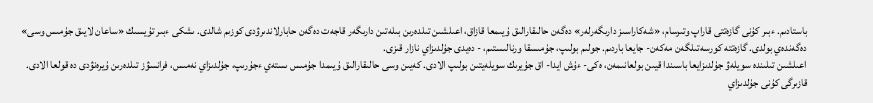باستادىم. ءبىر كۇنى گازەتتى قاراپ وتىرسام، «شەكاراسىز دارىگەرلەر» دەگەن حالىقارالىق ۇيىمعا قازاق، اعىلشىن تىلدەرىن بىلەتىن دارىگەر قاجەت دەگەن حابارلاندىرۋدى كوزىم شالدى. ىشكى ءبىر تۇيسىك «ساعان لايىق جۇمىس وسى» دەگەندەي بولدى. گازەتتە كورسەتىلگەن مەكەن- جايعا باردىم. جولىم بولىپ، جۇمىسقا ورنالىستىم، - دەيدى جۇلدىزاي نازار قىزى.
اعىلشىن تىلىندە سويلەۋ جۇلدىزايعا باسىندا قيىن بولعانىمەن، ەكى- ءۇش ايدا- اق جۇيرىك سويلەيتىن بولىپ الادى. كەيىن وسى حالىقارالىق ۇيىمدا جۇمىس ىستەي ءجۇرىپ، جۇلدىزاي نەمىس، فرانسۋز تىلدەرىن ۇيرەنۋدى دە قولعا الادى.
قازىرگى كۇنى جۇلدىزاي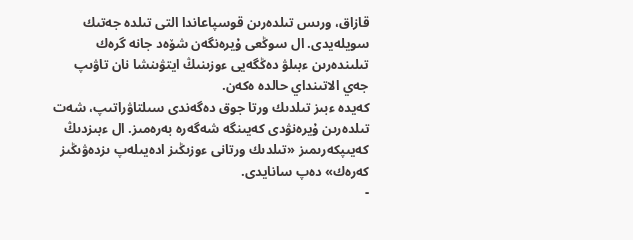قازاق، ورىس تىلدەرىن قوسپاعاندا التى تىلدە جەتىك سويلەيدى. ال سوڭعى ۇيرەنگەن شۆەد جانە گرەك تىلىندەرىن ءبىلۋ دەڭگەيى ءوزىنىڭ ايتۋىنشا نان تاۋىپ جەي الاتىنداي حالدە ەكەن.
كەيدە ءبىز تىلدىك ورتا جوق دەگەندى سىلتاۋراتىپ، شەت تىلدەرىن ۇيرەنۋدى كەيىنگە شەگەرە بەرەمىز. ال ءبىزدىڭ كەيىپكەرىمىز «تىلدىك ورتانى ءوزىڭىز ادەيىلەپ ىزدەۋىڭىز كەرەك» دەپ سانايدى.
-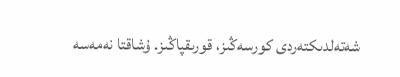شەتەلدىكتەردى كورسەڭىز، قورىقپاڭىز. ۇشاقتا نەمەسە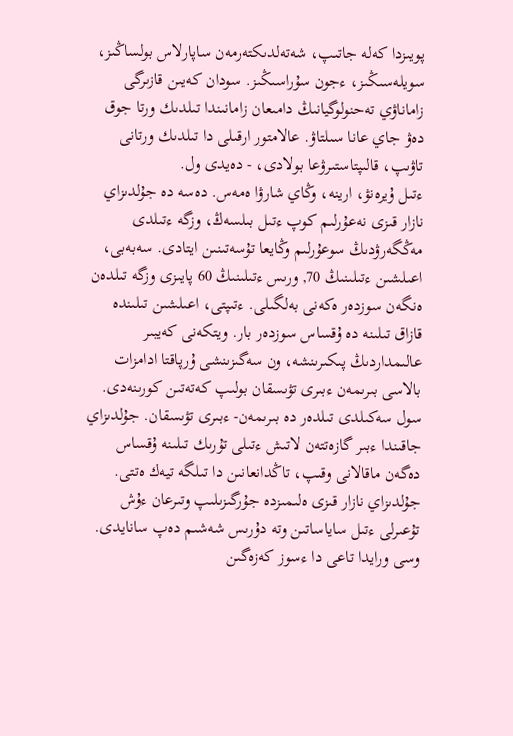پويىزدا كەلە جاتىپ، شەتەلدىكتەرمەن ساپارلاس بولساڭىز، سويلەسىڭىز، ءجون سۇراسىڭىز. سودان كەيىن قازىرگى زاماناۋي تەحنولوگيانىڭ دامىعان زامانىندا تىلدىك ورتا جوق دەۋ جاي عانا سىلتاۋ. عالامتور ارقىلى دا تىلدىك ورتانى تاۋىپ، قالىپتاستىرۋعا بولادى، - دەيدى ول.
ءتىل ۇيرەنۋ، ارينە، وڭاي شارۋا ەمەس. دەسە دە جۇلدىزاي نازار قىزى نەعۇرلىم كوپ ءتىل بىلسەڭ، وزگە ءتىلدى مەڭگەرۋدىڭ سوعۇرلىم وڭايعا تۇسەتىنىن ايتادى. سەبەبى، اعىلشىن ءتىلىنىڭ 70, ورىس ءتىلىنىڭ 60 پايىزى وزگە تىلدەن ەنگەن سوزدەر ەكەنى بەلگىلى. ءتىپتى، اعىلشىن تىلىندە قازاق تىلىنە دە ۇقساس سوزدەر بار. ويتكەنى كەيبىر عالىمداردىڭ پىكىرىنشە، ون سەگىزىنشى ۇرپاقتا ادامزات بالاسى بىرىمەن ءبىرى تۋىسقان بولىپ كەتەتىن كورىنەدى. سول سەكىلدى تىلدەر دە بىرىمەن- ءبىرى تۋىسقان. جۇلدىزاي جاقىندا ءبىر گازەتتەن لاتىش ءتىلى تۇرىك تىلىنە ۇقساس دەگەن ماقالانى وقىپ، تاڭدانعانىن دا تىلگە تيەك ەتتى.
جۇلدىزاي نازار قىزى ەلىمىزدە جۇرگىزىلىپ وتىرعان ءۇش تۇعىرلى ءتىل ساياساتىن وتە دۇرىس شەشىم دەپ سانايدى. وسى ورايدا تاعى دا ءسوز كەزەگىن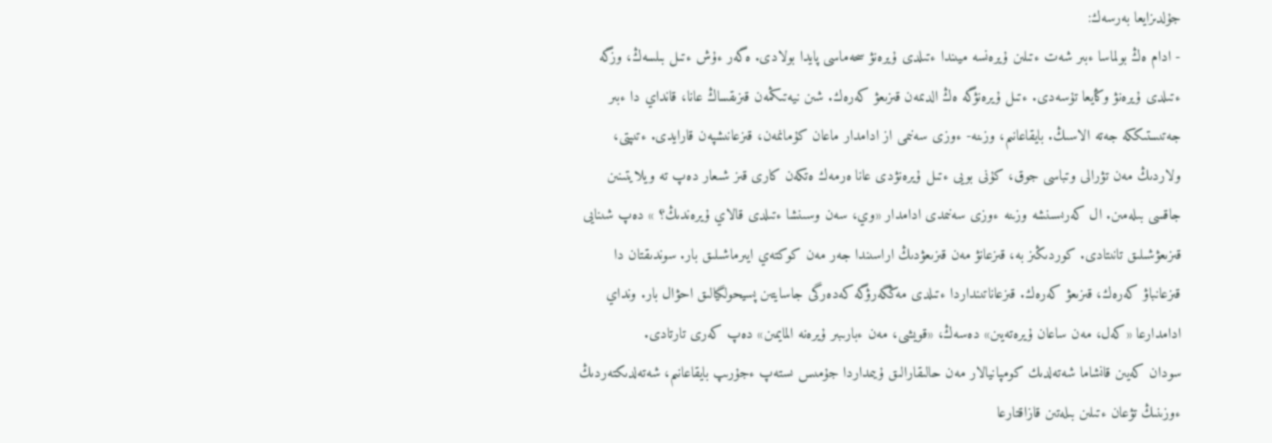جۇلدىزايعا بەرسەك:
- ادام ەڭ بولماسا ءبىر شەت ءتىلىن ۇيرەنسە ميىندا ءتىلدى ۇيرەنۋ سحەماسى پايدا بولادى. ەگەر ءۇش ءتىل بىلسەڭ، وزگە ءتىلدى ۇيرەنۋ وڭايعا تۇسەدى. ءتىل ۇيرەنۋگە ەڭ الدىمەن قىزىعۋ كەرەك. شىن نيەتىڭمەن قىزىقساڭ عانا، قانداي دا ءبىر جەتىستىككە جەتە الاسىڭ. بايقاعانىم، وزىنە- ءوزى سەنىمى از ادامدار ماعان كۇمانمەن، قىزعانىشپەن قارايدى. ءتىپتى، ولاردىڭ مەن تۋرالى وتباسى جوق، كۇنى بويى ءتىل ۇيرەنۋدى عانا ەرمەك ەتكەن كارى قىز شىعار دەپ تە ويلايتىنىن جاقسى بىلەمىن. ال كەرىسىنشە وزىنە ءوزى سەنىمدى ادامدار «وي، سەن وسىنشا ءتىلدى قالاي ۇيرەندىڭ؟ » دەپ شىنايى قىزىعۋشىلىق تانىتادى. كوردىڭىز بە، قىزعانۋ مەن قىزىعۋدىڭ اراسىندا جەر مەن كوكتەي ايىرماشىلىق بار. سوندىقتان دا قىزعانباۋ كەرەك، قىزىعۋ كەرەك. قىزعاناتىنداردا ءتىلدى مەڭگەرۋگە كەدەرگى جاسايتىن پسيحولگيالىق احۋال بار. ونداي ادامدارعا «كەل، مەن ساعان ۇيرەتەيىن» دەسەڭ، «قويشى، مەن ءبارىبىر ۇيرەنە المايمىن» دەپ كەرى تارتادى.
سودان كەيىن قانشاما شەتەلدىك كومپانيالار مەن حالىقارالىق ۇيىمداردا جۇمىس ىستەپ ءجۇرىپ بايقاعانىم، شەتەلدىكتەردىڭ ءوزىنىڭ تۋعان ءتىلىن بىلەتىن قازاقتارعا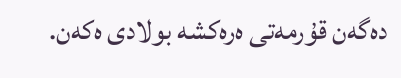دەگەن قۇرمەتى ەرەكشە بولادى ەكەن.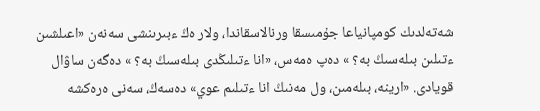شەتەلدىك كومپانياعا جۇمىسقا ورنالاسقاندا، ولار ەڭ ءبىرىنشى سەنەن «اعىلشىن ءتىلىن بىلەسىڭ بە؟ » دەپ ەمەس، «انا ءتىلىڭدى بىلەسىڭ بە؟ » دەگەن ساۋال قويادى. «ارينە، بىلەمىن، ول مەنىڭ انا ءتىلىم عوي» دەسەڭ، سەنى ەرەكشە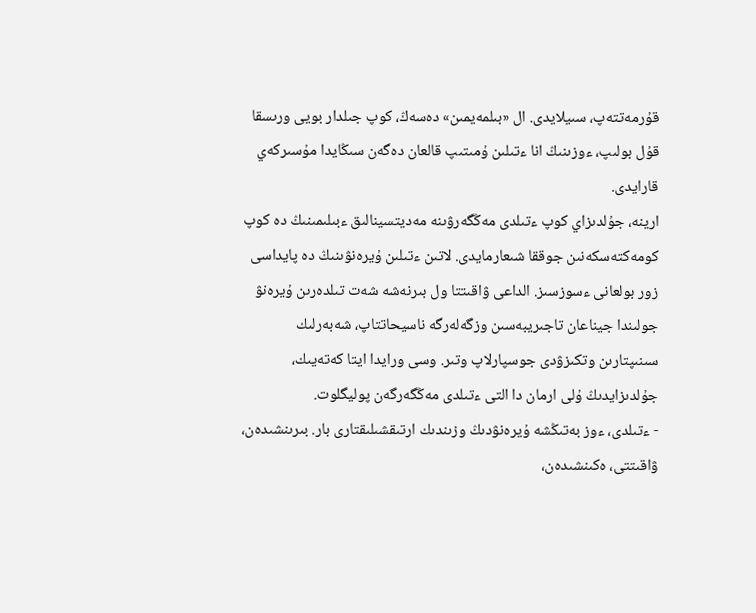قۇرمەتتەپ، سىيلايدى. ال «بىلمەيمىن» دەسەڭ، كوپ جىلدار بويى ورىسقا قۇل بولىپ، ءوزىنىڭ انا ءتىلىن ۇمىتىپ قالعان دەگەن سىڭايدا مۇسىركەي قارايدى.
ارينە، جۇلدىزاي كوپ ءتىلدى مەڭگەرۋىنە مەديتسينالىق ءبىلىمىنىڭ دە كوپ كومەكتەسكەنىن جوققا شىعارمايدى. لاتىن ءتىلىن ۇيرەنۋىنىڭ دە پايداسى زور بولعانى ءسوزسىز. الداعى ۋاقىتتا ول بىرنەشە شەت تىلدەرىن ۇيرەنۋ جولىندا جيناعان تاجىريبەسىن وزگەلەرگە ناسيحاتتاپ، شەبەرلىك سىنىپتارىن وتكىزۋدى جوسپارلاپ وتىر. وسى ورايدا ايتا كەتەيىك، جۇلدىزايدىڭ ۇلى ارمان دا التى ءتىلدى مەڭگەرگەن پوليگلوت.
- ءتىلدى، ءوز بەتىڭشە ۇيرەنۋدىڭ وزىندىك ارتىقشىلىقتارى بار. بىرىنشىدەن، ۋاقىتتى، ەكىنشىدەن،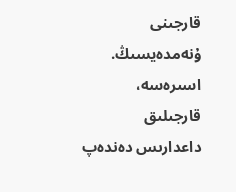قارجىنى ۇنەمدەيسىڭ. اسىرەسە، قارجىلىق داعدارىس دەندەپ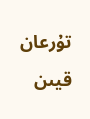تۇرعان قيىن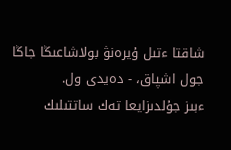شاقتا ءتىل ۇيرەنۋ بولاشاعىڭا جاڭا جول اشپاق، - دەيدى ول.
ءبىز جۇلدىزايعا تەك ساتتىلىك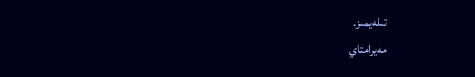تىلەيمىز.
مەيرامتاي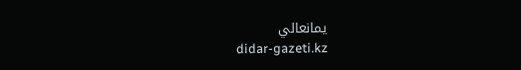يمانعالي
didar-gazeti.kz